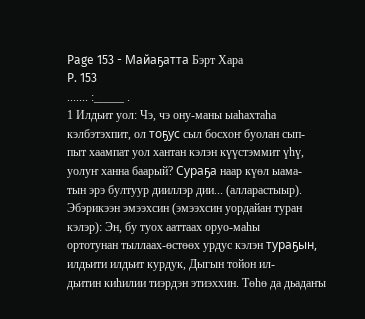Page 153 - Майаҕатта Бэрт Хара
P. 153
....... :_____ .
1 Илдьит уол: Чэ, чэ ону-маны ыаһахтаһа кэлбэтэхпит, ол тоҕус сыл босхоҥ буолан сып-
пыт хаампат уол хантан кэлэн күүстэммит үһү, уолуҥ ханна баарый? Сураҕа наар күөл ыама-
тын эрэ бултуур дииллэр дии... (алларастыыр).
Эбэрикээн эмээхсин (эмээхсин уордайан туран кэлэр): Эн, бу туох ааттаах оруо-маһы
ортотунан тыллаах-өстөөх урдус кэлэн тураҕын, илдьити илдьит курдук, Дыгын тойон ил-
дьитин киһилии тиэрдэн этиэххин. Төһө да дьадаҥы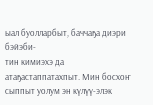ыал буолларбыт, баччаҕа диэри бэйэби-
тин кимиэхэ да атаҕастаппатахпыт. Мин босхоҥ сыппыт уолум эн күлүү-элэк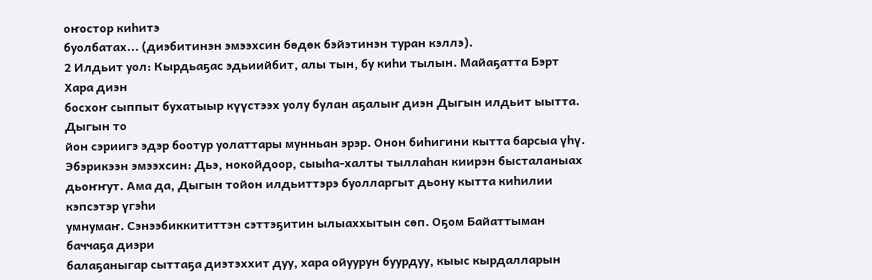оҥостор киһитэ
буолбатах... (диэбитинэн эмээхсин бөдөк бэйэтинэн туран кэллэ).
2 Илдьит уол: Кырдьаҕас эдьиийбит, алы тын, бу киһи тылын. Майаҕатта Бэрт Хара диэн
босхоҥ сыппыт бухатыыр күүстээх уолу булан аҕалыҥ диэн Дыгын илдьит ыытта. Дыгын то
йон сэриигэ эдэр боотур уолаттары мунньан эрэр. Онон биһигини кытта барсыа үһү.
Эбэрикээн эмээхсин: Дьэ, нокойдоор, сыыһа-халты тыллаһан киирэн бысталаныах
дьоҥҥут. Ама да, Дыгын тойон илдьиттэрэ буолларгыт дьону кытта киһилии кэпсэтэр үгэһи
умнумаҥ. Сэнээбиккититтэн сэттэҕитин ылыаххытын сөп. Оҕом Байаттыман баччаҕа диэри
балаҕаныгар сыттаҕа диэтэххит дуу, хара ойуурун буурдуу, кыыс кырдалларын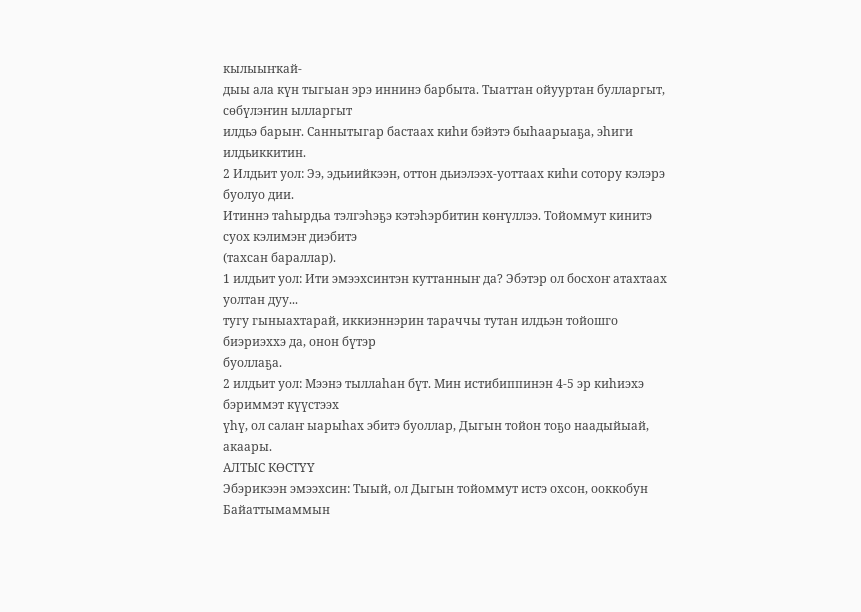кылыыҥкай-
дыы ала күн тыгыан эрэ иннинэ барбыта. Тыаттан ойууртан булларгыт, сөбүлэҥин ылларгыт
илдьэ барыҥ. Саннытыгар бастаах киһи бэйэтэ быһаарыаҕа, эһиги илдьиккитин.
2 Илдьит уол: Ээ, эдьиийкээн, оттон дьиэлээх-уоттаах киһи сотору кэлэрэ буолуо дии.
Итиннэ таһырдьа тэлгэһэҕэ кэтэһэрбитин көҥүллээ. Тойоммут кинитэ суох кэлимэҥ диэбитэ
(тахсан бараллар).
1 илдьит уол: Ити эмээхсинтэн куттанныҥ да? Эбэтэр ол босхоҥ атахтаах уолтан дуу...
тугу гыныахтарай, иккиэннэрин тараччы тутан илдьэн тойошго биэриэххэ да, онон бүтэр
буоллаҕа.
2 илдьит уол: Мээнэ тыллаһан бүт. Мин истибиппинэн 4-5 эр киһиэхэ бэриммэт күүстээх
үһү, ол салаҥ ыарыһах эбитэ буоллар, Дыгын тойон тоҕо наадыйыай, акаары.
АЛТЫС КӨСТҮҮ
Эбэрикээн эмээхсин: Тыый, ол Дыгын тойоммут истэ охсон, ооккобун Байаттымаммын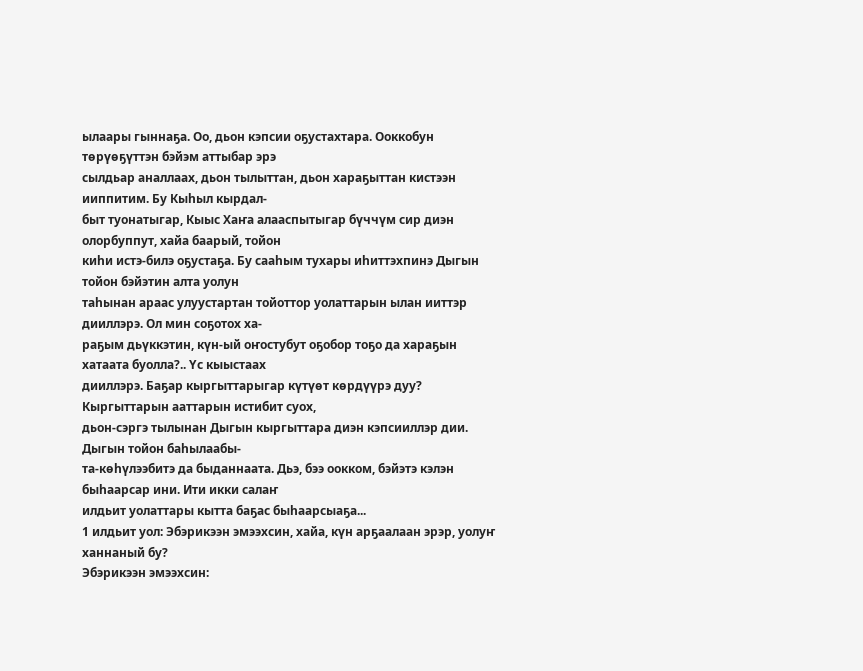ылаары гыннаҕа. Оо, дьон кэпсии оҕустахтара. Ооккобун төрүөҕүттэн бэйэм аттыбар эрэ
сылдьар аналлаах, дьон тылыттан, дьон хараҕыттан кистээн ииппитим. Бу Кыһыл кырдал-
быт туонатыгар, Кыыс Хаҥа алааспытыгар бүччүм сир диэн олорбуппут, хайа баарый, тойон
киһи истэ-билэ оҕустаҕа. Бу сааһым тухары иһиттэхпинэ Дыгын тойон бэйэтин алта уолун
таһынан араас улуустартан тойоттор уолаттарын ылан ииттэр дииллэрэ. Ол мин соҕотох ха-
раҕым дьүккэтин, күн-ый оҥостубут оҕобор тоҕо да хараҕын хатаата буолла?.. Үс кыыстаах
дииллэрэ. Баҕар кыргыттарыгар күтүөт көрдүүрэ дуу? Кыргыттарын ааттарын истибит суох,
дьон-сэргэ тылынан Дыгын кыргыттара диэн кэпсииллэр дии. Дыгын тойон баһылаабы-
та-көһүлээбитэ да быданнаата. Дьэ, бээ оокком, бэйэтэ кэлэн быһаарсар ини. Ити икки салаҥ
илдьит уолаттары кытта баҕас быһаарсыаҕа...
1 илдьит уол: Эбэрикээн эмээхсин, хайа, күн арҕаалаан эрэр, уолуҥ ханнаный бу?
Эбэрикээн эмээхсин: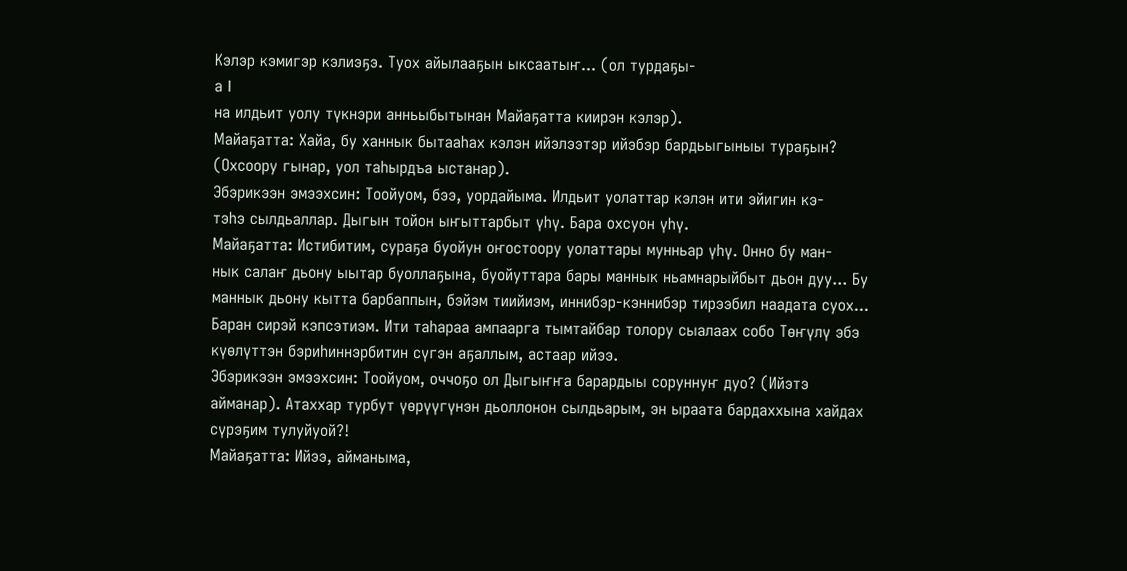Кэлэр кэмигэр кэлиэҕэ. Туох айылааҕын ыксаатыҥ... (ол турдаҕы-
а I
на илдьит уолу түкнэри анньыбытынан Майаҕатта киирэн кэлэр).
Майаҕатта: Хайа, бу ханнык бытааһах кэлэн ийэлээтэр ийэбэр бардьыгыныы тураҕын?
(Охсоору гынар, уол таһырдъа ыстанар).
Эбэрикээн эмээхсин: Тоойуом, бээ, уордайыма. Илдьит уолаттар кэлэн ити эйигин кэ-
тэһэ сылдьаллар. Дыгын тойон ыҥыттарбыт үһү. Бара охсуон үһү.
Майаҕатта: Истибитим, сураҕа буойун оҥостоору уолаттары мунньар үһү. Онно бу ман-
нык салаҥ дьону ыытар буоллаҕына, буойуттара бары маннык ньамнарыйбыт дьон дуу... Бу
маннык дьону кытта барбаппын, бэйэм тиийиэм, иннибэр-кэннибэр тирээбил наадата суох...
Баран сирэй кэпсэтиэм. Ити таһараа ампаарга тымтайбар толору сыалаах собо Төҥүлү эбэ
күөлүттэн бэриһиннэрбитин сүгэн аҕаллым, астаар ийээ.
Эбэрикээн эмээхсин: Тоойуом, оччоҕо ол Дыгыҥҥа барардыы соруннуҥ дуо? (Ийэтэ
айманар). Атаххар турбут үөрүүгүнэн дьоллонон сылдьарым, эн ыраата бардаххына хайдах
сүрэҕим тулуйуой?!
Майаҕатта: Ийээ, айманыма,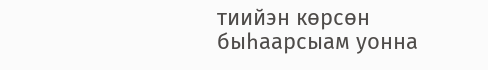тиийэн көрсөн быһаарсыам уонна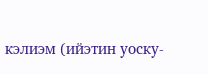кэлиэм (ийэтин уоску-